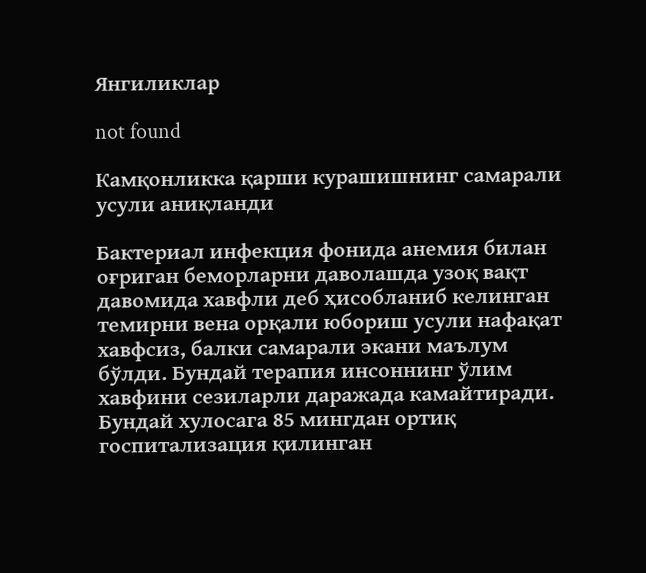Янгиликлар

not found

Камқонликка қарши курашишнинг самарали усули аниқланди

Бактериал инфекция фонида анемия билан оғриган беморларни даволашда узоқ вақт давомида хавфли деб ҳисобланиб келинган темирни вена орқали юбориш усули нафақат хавфсиз, балки самарали экани маълум бўлди. Бундай терапия инсоннинг ўлим хавфини сезиларли даражада камайтиради. Бундай хулосага 85 мингдан ортиқ госпитализация қилинган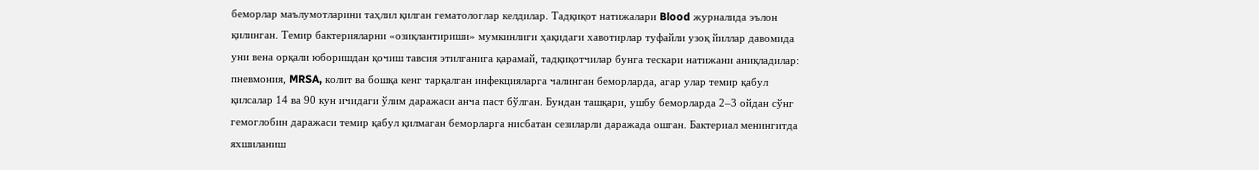беморлар маълумотларини таҳлил қилган гематологлар келдилар. Тадқиқот натижалари Blood журналида эълон қилинган. Темир бактерияларни «озиқлантириши» мумкинлиги ҳақидаги хавотирлар туфайли узоқ йиллар давомида уни вена орқали юборишдан қочиш тавсия этилганига қарамай, тадқиқотчилар бунга тескари натижани аниқладилар: пневмония, MRSA, колит ва бошқа кенг тарқалган инфекцияларга чалинган беморларда, агар улар темир қабул қилсалар 14 ва 90 кун ичидаги ўлим даражаси анча паст бўлган. Бундан ташқари, ушбу беморларда 2–3 ойдан сўнг гемоглобин даражаси темир қабул қилмаган беморларга нисбатан сезиларли даражада ошган. Бактериал менингитда яхшиланиш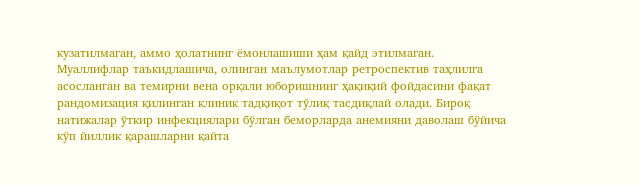кузатилмаган, аммо ҳолатнинг ёмонлашиши ҳам қайд этилмаган. Муаллифлар таъкидлашича, олинган маълумотлар ретроспектив таҳлилга асосланган ва темирни вена орқали юборишнинг ҳақиқий фойдасини фақат рандомизация қилинган клиник тадқиқот тўлиқ тасдиқлай олади. Бироқ натижалар ўткир инфекциялари бўлган беморларда анемияни даволаш бўйича кўп йиллик қарашларни қайта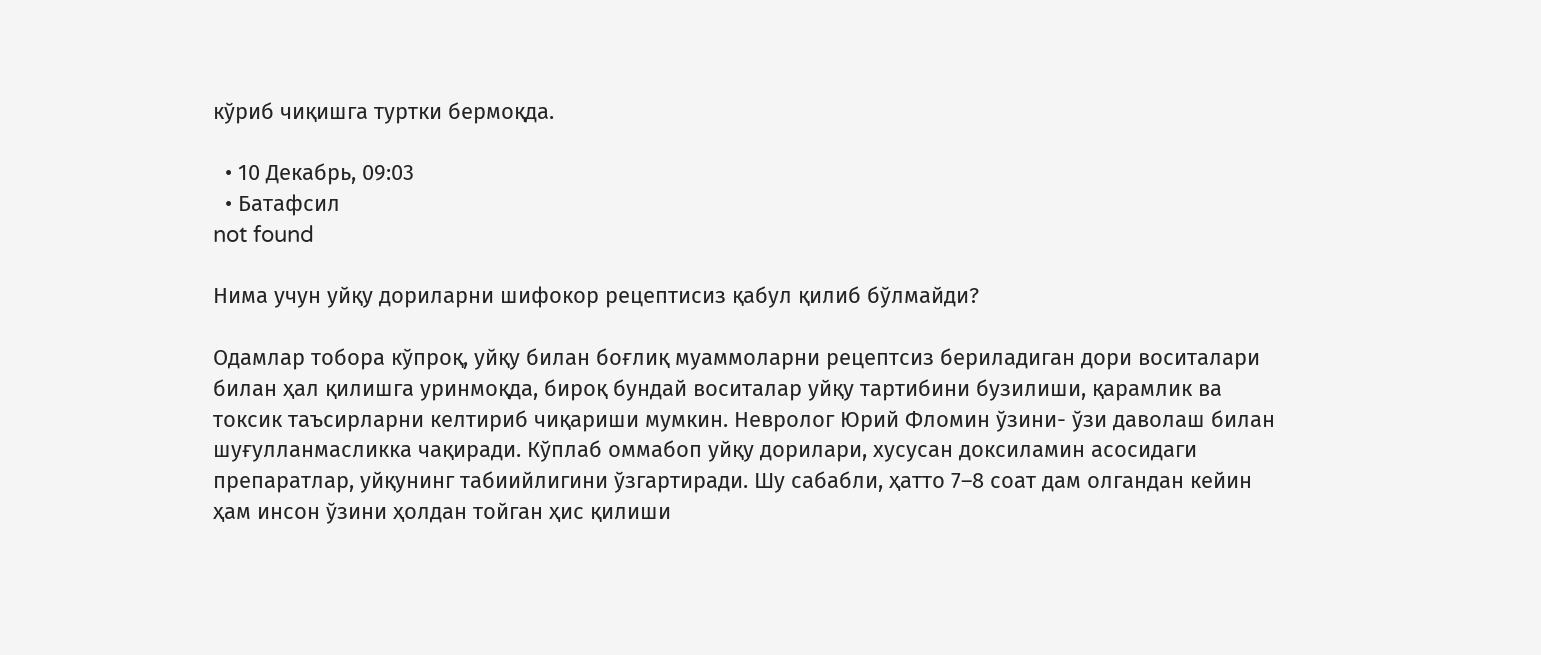кўриб чиқишга туртки бермоқда.

  • 10 Декабрь, 09:03
  • Батафсил
not found

Нима учун уйқу дориларни шифокор рецептисиз қабул қилиб бўлмайди?

Одамлар тобора кўпроқ, уйқу билан боғлиқ муаммоларни рецептсиз бериладиган дори воситалари билан ҳал қилишга уринмоқда, бироқ бундай воситалар уйқу тартибини бузилиши, қарамлик ва токсик таъсирларни келтириб чиқариши мумкин. Невролог Юрий Фломин ўзини- ўзи даволаш билан шуғулланмасликка чақиради. Кўплаб оммабоп уйқу дорилари, хусусан доксиламин асосидаги препаратлар, уйқунинг табиийлигини ўзгартиради. Шу сабабли, ҳатто 7–8 соат дам олгандан кейин ҳам инсон ўзини ҳолдан тойган ҳис қилиши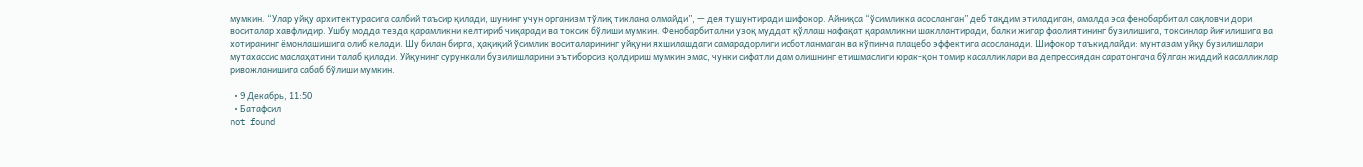мумкин. “Улар уйқу архитектурасига салбий таъсир қилади, шунинг учун организм тўлиқ тиклана олмайди”, — дея тушунтиради шифокор. Айниқса “ўсимликка асосланган” деб тақдим этиладиган, амалда эса фенобарбитал сақловчи дори воситалар хавфлидир. Ушбу модда тезда қарамликни келтириб чиқаради ва токсик бўлиши мумкин. Фенобарбитални узоқ муддат қўллаш нафақат қарамликни шакллантиради, балки жигар фаолиятининг бузилишига, токсинлар йиғилишига ва хотиранинг ёмонлашишига олиб келади. Шу билан бирга, ҳақиқий ўсимлик воситаларининг уйқуни яхшилашдаги самарадорлиги исботланмаган ва кўпинча плацебо эффектига асосланади. Шифокор таъкидлайди: мунтазам уйқу бузилишлари мутахассис маслаҳатини талаб қилади. Уйқунинг сурункали бузилишларини эътиборсиз қолдириш мумкин эмас, чунки сифатли дам олишнинг етишмаслиги юрак-қон томир касалликлари ва депрессиядан саратонгача бўлган жиддий касалликлар ривожланишига сабаб бўлиши мумкин.

  • 9 Декабрь, 11:50
  • Батафсил
not found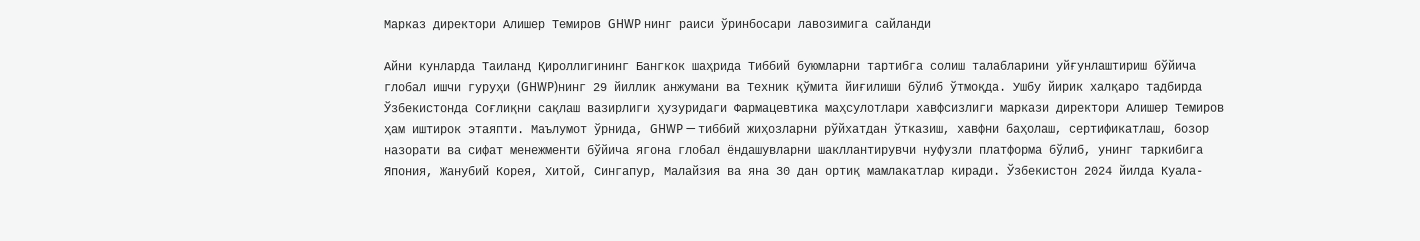Марказ директори Алишер Темиров GHWP нинг раиси ўринбосари лавозимига сайланди

Айни кунларда Таиланд Қироллигининг Бангкок шаҳрида Тиббий буюмларни тартибга солиш талабларини уйғунлаштириш бўйича глобал ишчи гуруҳи (GHWP)нинг 29 йиллик анжумани ва Техник қўмита йиғилиши бўлиб ўтмоқда. Ушбу йирик халқаро тадбирда Ўзбекистонда Соғлиқни сақлаш вазирлиги ҳузуридаги Фармацевтика маҳсулотлари хавфсизлиги маркази директори Алишер Темиров ҳам иштирок этаяпти. Маълумот ўрнида, GHWP — тиббий жиҳозларни рўйхатдан ўтказиш, хавфни баҳолаш, сертификатлаш, бозор назорати ва сифат менежменти бўйича ягона глобал ёндашувларни шакллантирувчи нуфузли платформа бўлиб, унинг таркибига Япония, Жанубий Корея, Хитой, Сингапур, Малайзия ва яна 30 дан ортиқ мамлакатлар киради. Ўзбекистон 2024 йилда Куала-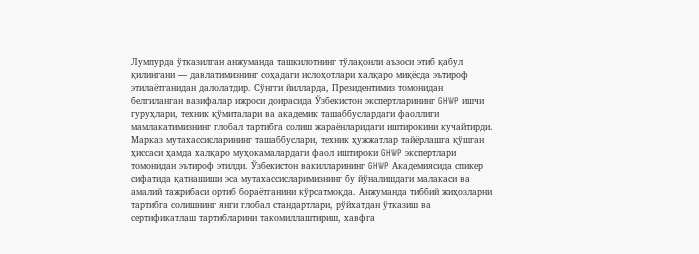Лумпурда ўтказилган анжуманда ташкилотнинг тўлақонли аъзоси этиб қабул қилингани — давлатимизнинг соҳадаги ислоҳотлари халқаро миқёсда эътироф этилаётганидан далолатдир. Сўнгги йилларда, Президентимиз томонидан белгиланган вазифалар ижроси доирасида Ўзбекистон экспертларининг GHWP ишчи гуруҳлари, техник қўмиталари ва академик ташаббуслардаги фаоллиги мамлакатимизнинг глобал тартибга солиш жараёнларидаги иштирокини кучайтирди. Марказ мутахассисларининг ташаббуслари, техник ҳужжатлар тайёрлашга қўшган ҳиссаси ҳамда халқаро муҳокамалардаги фаол иштироки GHWP экспертлари томонидан эътироф этилди. Ўзбекистон вакилларининг GHWP Академиясида спикер сифатида қатнашиши эса мутахассисларимизнинг бу йўналишдаги малакаси ва амалий тажрибаси ортиб бораётганини кўрсатмоқда. Анжуманда тиббий жиҳозларни тартибга солишнинг янги глобал стандартлари, рўйхатдан ўтказиш ва сертификатлаш тартибларини такомиллаштириш, хавфга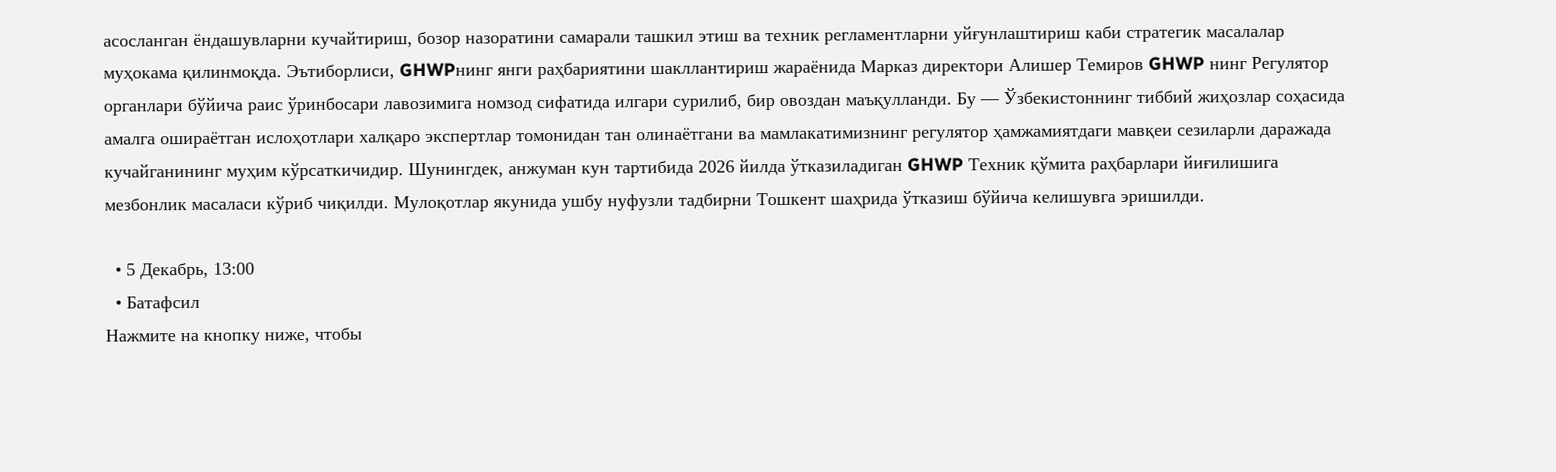асосланган ёндашувларни кучайтириш, бозор назоратини самарали ташкил этиш ва техник регламентларни уйғунлаштириш каби стратегик масалалар муҳокама қилинмоқда. Эътиборлиси, GHWPнинг янги раҳбариятини шакллантириш жараёнида Марказ директори Алишер Темиров GHWP нинг Регулятор органлари бўйича раис ўринбосари лавозимига номзод сифатида илгари сурилиб, бир овоздан маъқулланди. Бу — Ўзбекистоннинг тиббий жиҳозлар соҳасида амалга ошираётган ислоҳотлари халқаро экспертлар томонидан тан олинаётгани ва мамлакатимизнинг регулятор ҳамжамиятдаги мавқеи сезиларли даражада кучайганининг муҳим кўрсаткичидир. Шунингдек, анжуман кун тартибида 2026 йилда ўтказиладиган GHWP Техник қўмита раҳбарлари йиғилишига мезбонлик масаласи кўриб чиқилди. Мулоқотлар якунида ушбу нуфузли тадбирни Тошкент шаҳрида ўтказиш бўйича келишувга эришилди.

  • 5 Декабрь, 13:00
  • Батафсил
Нажмите на кнопку ниже, чтобы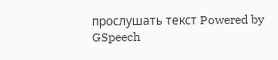прослушать текст Powered by GSpeech